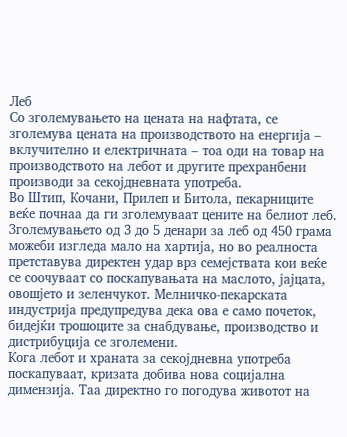Леб
Со зголемувањето на цената на нафтата, се зголемува цената на производството на енергија – вклучително и електричната – тоа оди на товар на производството на лебот и другите прехранбени производи за секојдневната употреба.
Во Штип, Кочани, Прилеп и Битола, пекарниците веќе почнаа да ги зголемуваат цените на белиот леб. Зголемувањето од 3 до 5 денари за леб од 450 грама можеби изгледа мало на хартија, но во реалноста претставува директен удар врз семејствата кои веќе се соочуваат со поскапувањата на маслото, јајцата, овошјето и зеленчукот. Мелничко-пекарската индустрија предупредува дека ова е само почеток, бидејќи трошоците за снабдување, производство и дистрибуција се зголемени.
Кога лебот и храната за секојдневна употреба поскапуваат, кризата добива нова социјална димензија. Таа директно го погодува животот на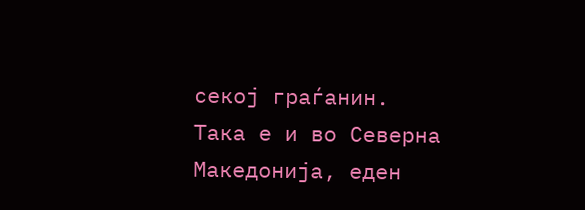секој граѓанин.
Така е и во Северна Македонија, еден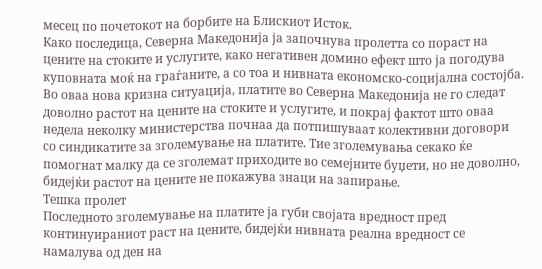месец по почетокот на борбите на Блискиот Исток.
Како последица, Северна Македонија ја започнува пролетта со пораст на цените на стоките и услугите, како негативен домино ефект што ја погодува куповната моќ на граѓаните, а со тоа и нивната економско-социјална состојба.
Во оваа нова кризна ситуација, платите во Северна Македонија не го следат доволно растот на цените на стоките и услугите, и покрај фактот што оваа недела неколку министерства почнаа да потпишуваат колективни договори со синдикатите за зголемување на платите. Тие зголемувања секако ќе помогнат малку да се зголемат приходите во семејните буџети, но не доволно, бидејќи растот на цените не покажува знаци на запирање.
Тешка пролет
Последното зголемување на платите ја губи својата вредност пред континуираниот раст на цените, бидејќи нивната реална вредност се намалува од ден на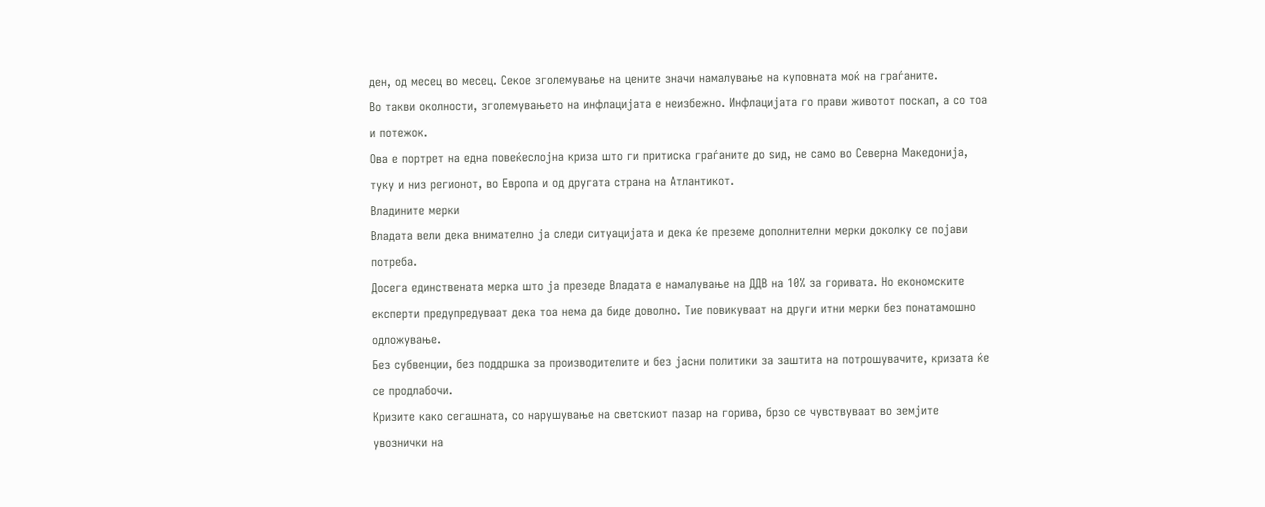ден, од месец во месец. Секое зголемување на цените значи намалување на куповната моќ на граѓаните.
Во такви околности, зголемувањето на инфлацијата е неизбежно. Инфлацијата го прави животот поскап, а со тоа и потежок.
Ова е портрет на една повеќеслојна криза што ги притиска граѓаните до ѕид, не само во Северна Македонија, туку и низ регионот, во Европа и од другата страна на Атлантикот.
Владините мерки
Владата вели дека внимателно ја следи ситуацијата и дека ќе преземе дополнителни мерки доколку се појави потреба.
Досега единствената мерка што ја презеде Владата е намалување на ДДВ на 10% за горивата. Но економските експерти предупредуваат дека тоа нема да биде доволно. Тие повикуваат на други итни мерки без понатамошно одложување.
Без субвенции, без поддршка за производителите и без јасни политики за заштита на потрошувачите, кризата ќе се продлабочи.
Кризите како сегашната, со нарушување на светскиот пазар на горива, брзо се чувствуваат во земјите увознички на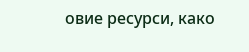овие ресурси, како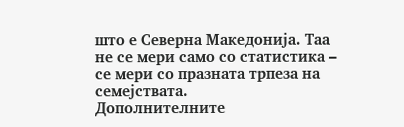што е Северна Македонија. Таа не се мери само со статистика – се мери со празната трпеза на семејствата.
Дополнителните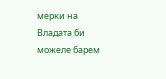мерки на Владата би можеле барем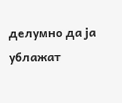делумно да ја ублажат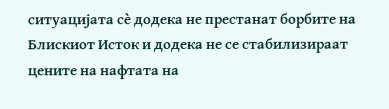ситуацијата сè додека не престанат борбите на Блискиот Исток и додека не се стабилизираат цените на нафтата на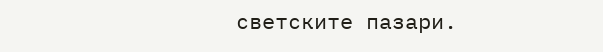светските пазари.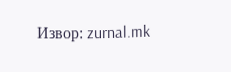Извор: zurnal.mk